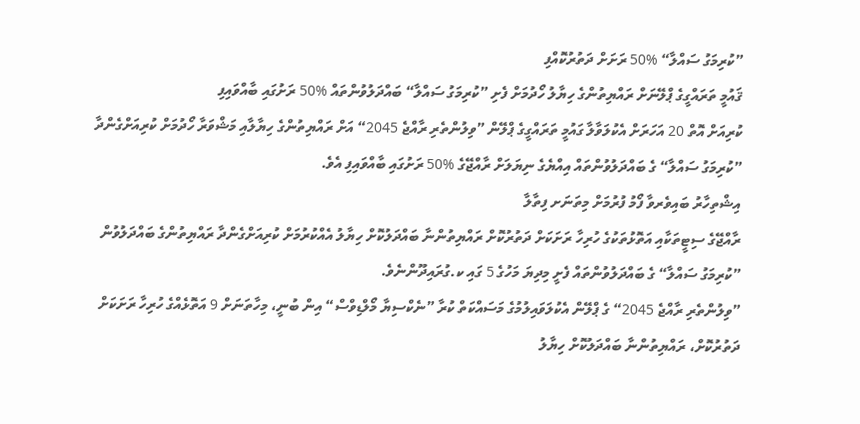”ކުރިމަގު ސައްލާ“ %50 ރަށަށް ދަތުރުކޮއްފި
ޤައުމީ ތަރައްގީގެ ޕްލޭނަށް ރައްޔިތުންގެ ހިޔާލު ހޯދުމަށް ފެށި ”ކުރިމަގު ސައްލާ“ ބައްދަލުވުންތައް %50 ރަށުގައި ބާއްވައިފި
ކުރިއަށް އޮތް 20 އަހަރަށް އެކުލަވާލާ ގައުމީ ތަރައްގީގެ ޕްލޭން ”ވިލުންތެރި ރާއްޖެ 2045“ އަށް ރައްޔިތުންގެ ހިޔާލާއި މަޝްވަރާ ހޯދުމަށް ކުރިއަށްގެންދާ ”ކުރިމަގު ސައްލާ“ ގެ ބައްދަލުވުންތައް އިއްޔެގެ ނިޔަލަށް ރާއްޖޭގެ %50 ރަށުގައި ބާއްވައިފި އެވެ.
އިޝްތިހާރު ބައިވެރވާ ފޯމު ފުރުމަށް މިތަނަށ ފިތާލާ
ރާއްޖޭގެ ސިޓީތަކާއި އަތޮޅުތަކުގެ ހުރިހާ ރަށަކަށް ދަތުރުކޮށް ރައްޔިތުންނާ ބައްދަލުކޮށް ހިޔާލު އެއްކުރުމަށް ކުރިއަށްގެންދާ ރައްޔިތުންގެ ބައްދަލުވުން ”ކުރިމަގު ސައްލާ“ ގެ ބައްދަލުވުންތައް ފެށީ މިދިޔަ މަހުގެ 5 ގައި ކ.ގުރައިދޫންނެވެ.
”ވިލުންތެރި ރާއްޖެ 2045“ ގެ ޕްލޭން އެކުލަވައިލުމުގެ މަސައްކަތް ކުރާ ”ނެކްސިޔާ މޯލްޑިވްސް“ އިން ބުނީ، މިހާތަނަށް 9 އަތޮޅެއްގެ ހުރިހާ ރަށަކަށް ދަތުރުކޮށް، ރައްޔިތުންނާ ބައްދަލުކޮށް ހިޔާލު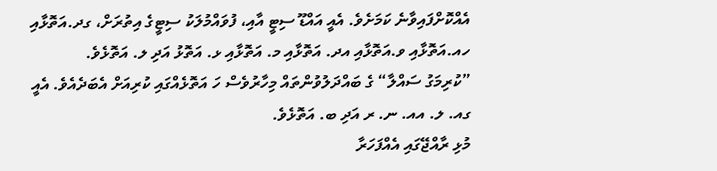އެއްކޮށްފައިވާނެ ކަމަށެވެ. އެއީ އައްޑޫ ސިޓީ އާއި، ފުވައްމުލަކު ސިޓީގެ އިތުރަށް، ގދ.އަތޮޅާއި ހއ.އަތޮޅާއި ވ.އަތޮޅާއި އދ. އަތޮޅާއި މ. އަތޮޅާއި ޅ. އަތޮޅު އަދި ލ. އަތޮޅެވެ.
”ކުރިމަގު ސައްލާ“ ގެ ބައްދަލުވުންތައް މިހާރުވެސް ހަ އަތޮޅެއްގައި ކުރިއަށް އެބަދެއެވެ. އެއީ ގއ. ލ. އއ. ނ. ރ އަދި ބ. އަތޮޅެވެ.
މުޅި ރާއްޖޭގައި އެއްފަހަރާ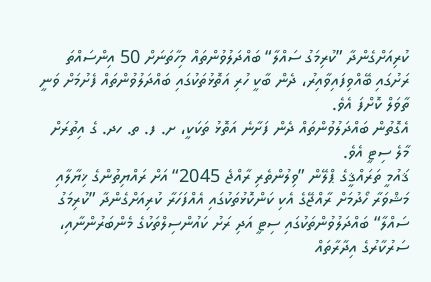ކުރިއަށްގެންދާ ”ކުރިމަގު ސައްލާ“ ބައްދަލުވުންތައް މިހާތަނަށް 50 އިންސައްތަ ރަށުގައި ބޭއްވިފައިވާއިރު، ދެން ބާކީ ހުރި އަތޮޅުތަކުގައި ބައްދަލުވުންތައް ފެށުމަށް ވަނީ ތާވަލް ކޮށްފަ އެވެ.
އެގޮތުން ބައްދަލުވުންތައް ދެން ފަށާނެ އަތޮޅު ތަކަކީ، ށ. ފ. ތ. ހދ. ގެ އިތުރަށް މާލެ ސިޓީ އެވެ.
ޤައުމީ ތަރައްޤީގެ ޕްލޭން ”ވިލުންތެރި ރާއްޖެ 2045“ އަށް ރައްޔިތުންގެ ޚިޔާލާއި މަޝްވަރާ ހޯދުމަށް ރާއްޖޭގެ އެކި ކަންކޮޅުތަކުގައި އެއްފަހަރާ ކުރިއަށްގެންދާ ”ކުރިމަގު ސައްލާ“ ބައްދަލުވުންތަކުގައި ސިޓީ އަދި ރަށު ކައުންސިލްތަކުގެ މެންބަރުންނާއި، ސަރުކާރުގެ އިދާރާތައް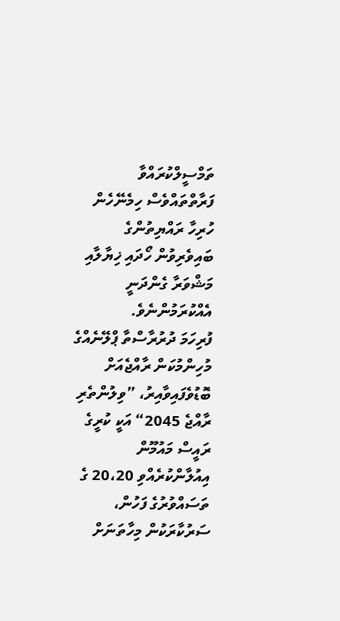ތަމްސީލްކުރައްވާ ފަރާތްތައްވެސް ހިމެނޭހެން ހުރިހާ ރައްޔިތުންގެ ބައިވެރިވުން ހޯދައި ޚިޔާލާއި މަޝްވަރާ ގެންދަނީ އެއްކުރަމުންނެވެ.
ފުރިހަމަ ދުރުރާސްތާ ޕްލޭނެއްގެ މުހިންމުކަން ރާއްޖެއަށް ބޮޑުވެފައިވާއިރު، ”ވިލުންތެރި ރާއްޖެ 2045“ އަކީ ކުރީގެ ރައީސް މައުމޫން އިއުލާންކުރެއްވި 20،20 ގެ ތަސައްވުރުގެ ފަހުން، ސަރުކާރަކުން މިހާތަނަށް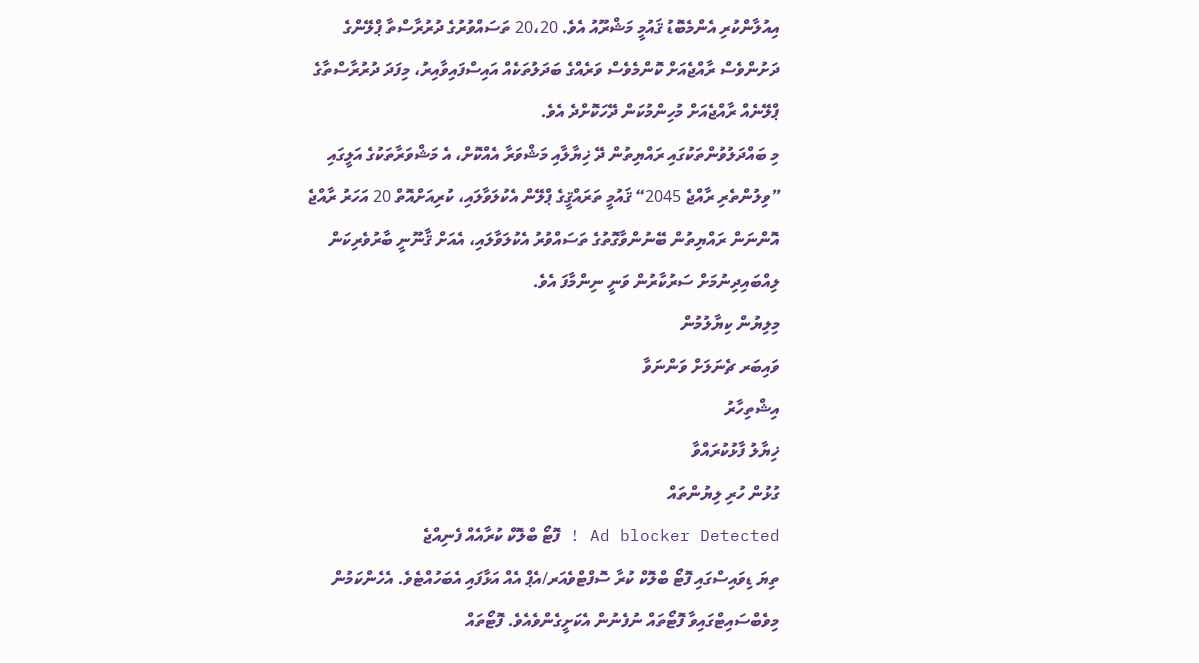އިއުލާންކުރި އެންމެބޮޑު ޤައުމީ މަޝްރޫއު އެވެ. 20،20 ތަސައްވުރުގެ ދުރުރާސްތާ ޕްލޭންގެ ދަށުންވެސް ރާއްޖެއަށް ކޮންމެވެސް ވަރެއްގެ ބަދަލުތަކެއް އައިސްފައިވާއިރު، މިފަދަ ދުރުރާސްތާގެ ޕްލޭނެއް ރާއްޖެއަށް މުހިންމުކަން ދޭހަކޮށްދެ އެވެ.
މި ބައްދަލުވުންތަކުގައި ރައްޔިތުން ދޭ ޚިޔާލާއި މަޝްވަރާ އެއްކޮށް، އެ މަޝްވަރާތަކުގެ އަލީގައި ”ވިލުންތެރި ރާއްޖެ 2045“ ޤައުމީ ތަރައްޤީގެ ޕްލޭން އެކުލަވާލައި، ކުރިއަށްއޮތް 20 އަހަރު ރާއްޖެ އޮންނަން ރައްޔިތުން ބޭނުންވާގޮތުގެ ތަސައްވުރު އެކުލަވާލައި، އެއަށް ޤާނޫނީ ބާރުވެރިކަން ލިއްބައިދިނުމަށް ސަރުކާރުން ވަނީ ނިންމާފަ އެވެ.
މިލިޔުން ކިޔާލުމުން
ވައިބަރ ޗެނަލަށް ވަންނަވާ
އިޝްތިހާރު
ޚިޔާލު ފާޅުކުރައްވާ
ގުޅުން ހުރި ލިޔުންތައް
Ad blocker Detected ! ފޮޓޯ ބްލޮކް ކުރާއެއް ފެނިއްޖެ
ތިޔަ ޑިވައިސްގައި ފޮޓޯ ބްލޮކް ކުރާ ސޮފްޓްވެއަރ/އެޕް އެއް އަޅާފައި އެބަހުއްޓެވެ. އެހެންކަމުން މިވެބްސައިޓްގައިވާ ފޮޓޯތައް ނުފެނުން އެކަށީގެންވެއެވެ. ފޮޓޯތައް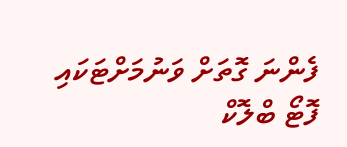ފެންނަ ގޮތަށް ވަނުމަށްޓަކައި ފޮޓޯ ބްލޮކް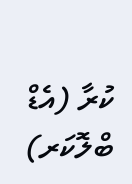ކުރާ (އެޑް ބްލޮކަރ)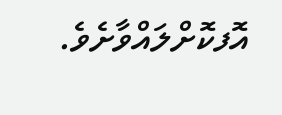އޮފކޮށްލައްވާށެވެ.